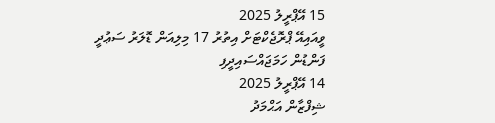15 އޭޕްރީލު 2025
ވީއައިއޭ ޕްރޮޖެކްޓަށް އިތުރު 17 މިލިއަން ޑޮލަރު ސަޢުދީ ފަންޑުން ހަމަޖައްސައިދީފި
14 އޭޕްރީލު 2025
ޝިފްޒާން އަޙްމަދު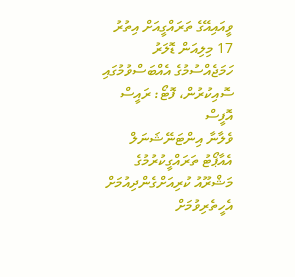ވީއައިއޭގެ ތަރައްގީއަށް އިތުރު 17 މިލިއަން ޑޮލަރު ހަމަޖެއްސުމުގެ އެއްބަސްވުމުގައި ސޮއިކުރުން، ފޮޓޯ: ރައީސް އޮފީސް
ވެލާނާ އިންޓަނޭޝަނަލް އެއާޕޯޓު ތަރައްގީކުރުމުގެ މަޝްރޫއު ކުރިއަށްގެންދިއުމަށް އެހީތެރިވުމަށް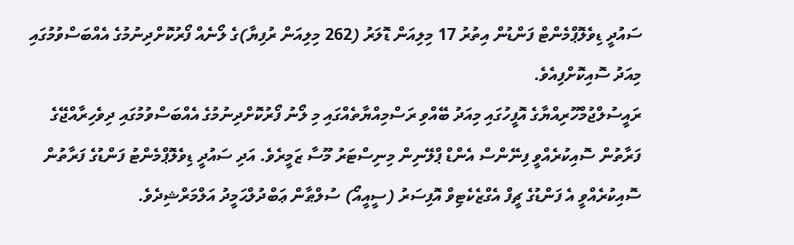ސައުދީ ޑިވެލޮޕްމެންޓް ފަންޑުން އިތުރު 17 މިލިއަން ޑޮލަރު (262 މިލިއަން ރުފިޔާ)ގެ ލޯނެއް ފޯރުކޮށްދިނުމުގެ އެއްބަސްވުމުގައި މިއަދު ސޮއިކޮށްފިއެވެ.
ރައީސުލްޖުމްހޫރިއްޔާގެ އޮފީހުގައި މިއަދު ބޭއްވި ރަސްމިއްޔާތެއްގައި މި ލޯނު ފޯރުކޮށްދިނުމުގެ އެއްބަސްވުމުގައި ދިވެހިރާއްޖޭގެ ފަރާތުން ސޮއިކުރެއްވީ ފިނޭންސް އެންޑް ޕްލޭނިން މިނިސްޓަރު މޫސާ ޒަމީރެވެ. އަދި ސައުދީ ޑިވެލޮޕްމެންޓު ފަންޑުގެ ފަރާތުން ސޮއިކުރެއްވީ އެ ފަންޑުގެ ޗީފް އެގްޒެކެޓިވް އޮފިސަރު (ސީއީއޯ) ސުލްޠާން ޢަބްދުލްޙަމީދު އަލްމަރްޝިދެވެ.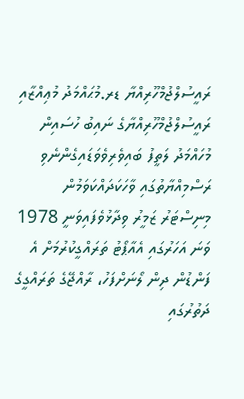ރައީސުލްޖުމްހޫރިއްޔާ ޑރ.މުޙައްމަދު މުޢިއްޒާއި ރައީސުލްޖުމްހޫރިއްޔާގެ ނައިބު ހުސައިން މުހައްމަދު ލަތީފު ބައިވެރިވެވަޑައިގެންނެވި ރަސްމިއްޔާތުގައި ވާހަކަދައްކަވަމުން މިނިސްޓަރު ޒަމީރު ވިދާޅުވެފައިވަނީ 1978 ވަނަ އަހަރުގައި އެއާޕޯޓު ތަރައްގީކުރުމަށް އެ ފަންޑުން ދިން ލޯނަށްފަހު، ރާއްޖޭގެ ތަރައްގީގެ ދަތުރުގައި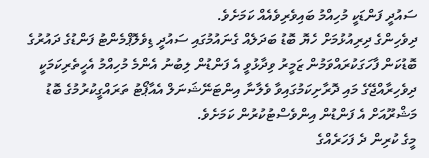ސައުދީ ފަންޑަކީ މުހިއްމު ބައިވެރިވެއެއް ކަމަށެވެ.
ދިވެހިންގެ ދިރިއުޅުމަށް ހެޔޮ ބޮޑު ބަދަލެއް ގެނައުމުގައި ސައުދީ ޑިވެލޮޕްމެންޓު ފަންޑުގެ ދައުރުގެ ބޮޑުކަން ފާހަގަކުރައްވަމުން ޒަމީރު ވިދާޅުވީ އެ ފަންޑުން ލިބުނު އެންމެ މުހިއްމު އެހީތެރިކަމަކީ ދިވެހިރާއްޖޭގެ މައި ދޮރާށިކަމުގައިވާ ވެލާނާ އިންޓަނޭޝަނަލް އެއާޕޯޓު ތަރައްގީކުރުމުގެ ބޮޑު މަޝްރޫއަށް އެ ފަންޑުން އިންވެސްޓުކުރުން ކަމަށެވެ.
މީގެ ކުރިން ދެ ފަހަރެއްގެ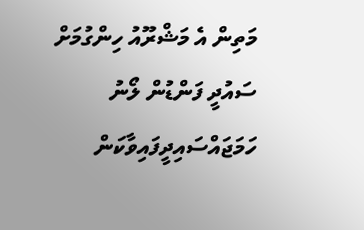މަތިން އެ މަޝްރޫއު ހިންގުމަށް ސައުދީ ފަންޑުން ލޯނު ހަމަޖައްސައިދީފައިވާކަން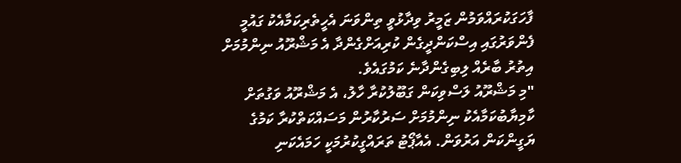ފާހަގަކުރައްވަމުން ޒަމީރު ވިދާޅުވީ ތިންވަނަ އެހީތެރިކަމާއެކު ގައުމީ ފެންވަރުގައި އިސްކަންދީގެން ކުރިއަށްގެންދާ އެ މަޝްރޫއު ނިންމުމަށް އިތުރު ބާރެއް ލިބިގެންދާނެ ކަމުގައެވެ.
"މި މަޝްރޫއު ލަސްވިކަން ގަބޫލުކުރާ ހާލު، އެ މަޝްރޫއު ވަގުތަށް ކާމިޔާބުކަމާއެކު ނިންމުމަށް ސަރުކާރުން މަސައްކަތްކުރާ ކަމުގެ ޔަގީންކަން އަރުވަން. އެއާޕޯޓު ތަރައްގީކުރުމަކީ ހަމައެކަނި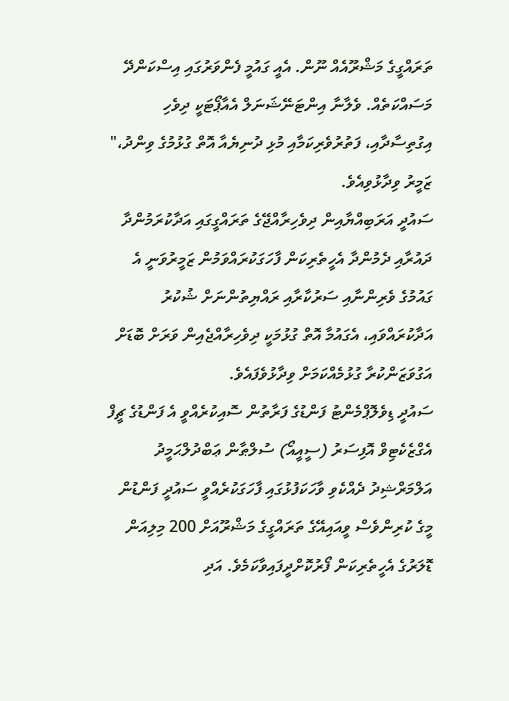ތަރައްގީގެ މަޝްރޫއެއް ނޫން. އެއީ ގައުމީ ފެންވަރުގައި އިސްކަންދޭ މަސައްކަތެއް. ވެލާނާ އިންޓަނޭޝަނަލް އެއާޕޯޓަކީ ދިވެހި އިގުތިސާދާއި، ފަތުރުވެރިކަމާއި މުޅި ދުނިޔެއާ އޮތް ގުޅުމުގެ ވިންދު،" ޒަމީރު ވިދާޅުވިއެވެ.
ސައުދީ އަރަބިއްޔާއިން ދިވެހިރާއްޖޭގެ ތަރައްގީގައި އަދާކުރަމުންދާ ދައުރާއި ދެމުންދާ އެހީތެރިކަން ފާހަގަކުރައްވަމުން ޒަމީރުވަނީ އެ ގައުމުގެ ވެރިންނާއި ސަރުކާރާއި ރައްޔިތުންނަށް ޝުކުރު އަދާކުރައްވައި، އެގައުމާ އޮތް ގުޅުމަކީ ދިވެހިރާއްޖެއިން ވަރަށް ބޮޑަށް އަގުވަޒަންކުރާ ގުޅުމެއްކަމަށް ވިދާޅުވެފައެވެ.
ސައުދީ ޑިވެލޮޕްމެންޓު ފަންޑުގެ ފަރާތުން ސޮއިކުރެއްވީ އެ ފަންޑުގެ ޗީފް އެގްޒެކެޓިވް އޮފިސަރު (ސީއީއޯ) ސުލްޠާން ޢަބްދުލްޙަމީދު އަލްމަރްޝިދު ދެއްކެވި ވާހަކަފުޅުގައި ފާހަގަކުރެއްވީ ސައުދީ ފަންޑުން މީގެ ކުރިންވެސް ވީއައިއޭގެ ތަރައްގީގެ މަޝްރޫއަށް 200 މިލިއަން ޑޮލަރުގެ އެހީތެރިކަން ފޯރުކޮށްދީފައިވާކަމެވެ. އަދި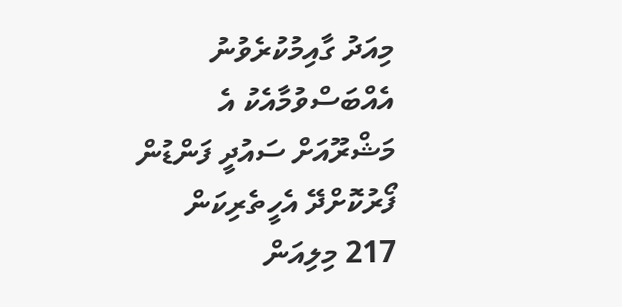މިއަދު ގާއިމުކުރެވުނު އެއްބަސްވުމާއެކު އެ މަޝްރޫއަށް ސައުދީ ފަންޑުން ފޯރުކޮށްދޭ އެހީތެރިކަން 217 މިލިއަން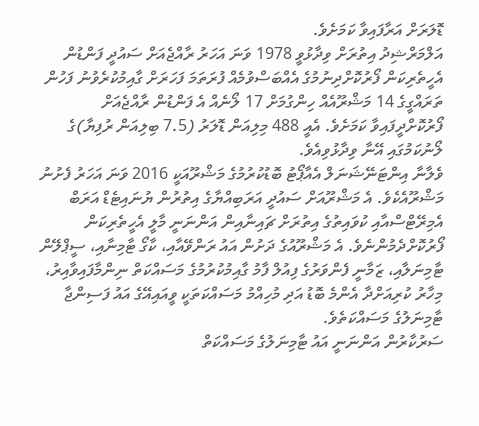ޑޮލަރަށް އަރާފައިވާ ކަމަށެވެ.
އަލްމަރްޝިދު އިތުރަށް ވިދާޅުވީ 1978 ވަނަ އަހަރު ރާއްޖެއަށް ސައުދީ ފަންޑުން އެހީތެރިކަން ފޯރުކޮށްދިނުމުގެ އެއްބަސްވުމެއް ފުރަތަމަ ފަހަރަށް ގާއިމުކުރެވުނު ފަހުން ތަރައްގީގެ 14 މަޝްރޫއެއް ހިންގުމަށް 17 ލޯނެއް އެ ފަންޑުން ރާއްޖެއަށް ފޯރުކޮށްދީފައިވާ ކަމަށެވެ. އެއީ 488 މިލިއަން ޑޮލަރު (7.5 ބިލިއަން ރުފިޔާ)ގެ ލޯނުކަމުގައި އޭނާ ވިދާޅުވިއެވެ.
ވެލާނާ އިންޓަނޭޝަނަލް އެއާޕޯޓު ބޮޑުކުރުމުގެ މަޝްރޫއަކީ 2016 ވަނަ އަހަރު ފެށުނު މަޝްރޫއެކެވެ. އެ މަޝްރޫއަށް ސައުދީ އަރަބިއްޔާގެ އިތުރުން ޔުނައިޓެޑް އަރަބް އެމިރޭޓްސްއާއި ކުވައިތުގެ އިތުރަށް ޗައިނާއިން އަންނަނީ މާލީ އެހީތެރިކަން ފޯރުކޮށްދެމުންނެވެ. އެ މަޝްރޫއުގެ ދަށުން އައު ރަންވޭއާއި، ކާގޯ ޓާމިނާއި، ސީޕްލޭން ޓާމިނަލާއި، ޒަމާނީ ފެންވަރުގެ ފިއުލް ފާމު ގާއިމުކުރުމުގެ މަސައްކަތް ނިންމާފައިވާއިރު، މިހާރު ކުރިއަށްދާ އެންމެ ބޮޑު އަދި މުހިއްމު މަސައްކަތަކީ ވީއައިއޭގެ އައު ފަސިންޖާ ޓާމިނަލުގެ މަސައްކަތެވެ.
ސަރުކާރުން އަންނަނީ އައު ޓާމިނަލުގެ މަސައްކަތް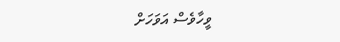ވީހާވެސް އަވަހަށް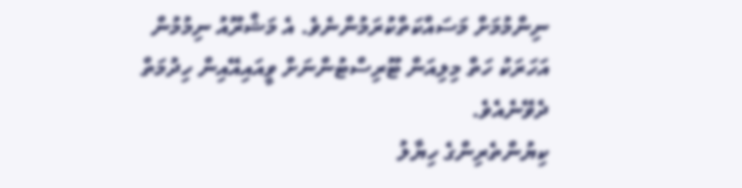ނިންމުމަށް މަސައްކަތްކުރަމުންނެވެ. އެ މަޝްރޫއު ނިމުމުން އަހަރަކު ހަތް މިލިއަން ޓޫރިސްޓުންނަށް ވީއައިއޭއިން ހިދުމަތް ދެވޭނެއެވެ.
ކިޔުންތެރިންގެ ހިޔާލު